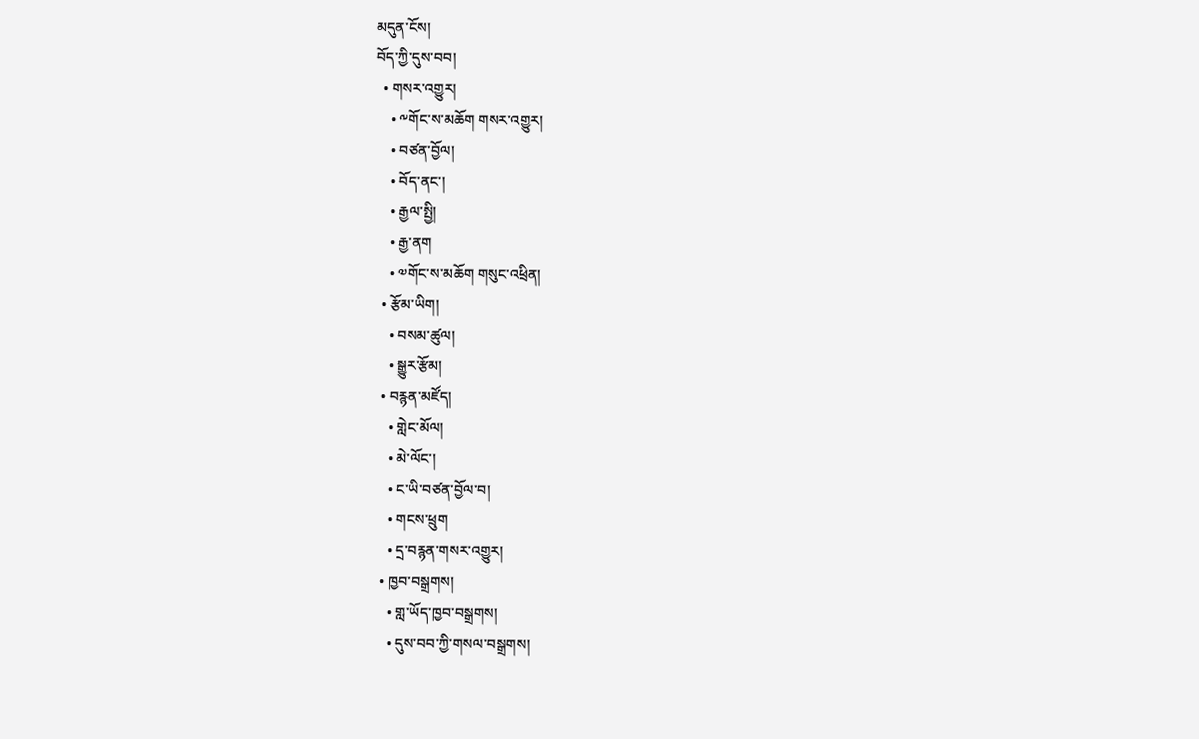མདུན་ངོས།
བོད་ཀྱི་དུས་བབ།
  • གསར་འགྱུར།
    • ༸གོང་ས་མཆོག གསར་འགྱུར།
    • བཙན་བྱོལ།
    • བོད་ནང་།
    • རྒྱལ་སྤྱི།
    • རྒྱ་ནག
    • ༧གོང་ས་མཆོག གསུང་འཕྲིན།
  • རྩོམ་ཡིག།
    • བསམ་ཚུལ།
    • སྒྱུར་རྩོམ།
  • བརྙན་མཛོད།
    • གླེང་མོལ།
    • མེ་ལོང་།
    • ང་ཡི་བཙན་བྱོལ་བ།
    • གངས་ཕྲུག
    • དྲ་བརྙན་གསར་འགྱུར།
  • ཁྱབ་བསྒྲགས།
    • གླ་ཡོད་ཁྱབ་བསྒྲགས།
    • དུས་བབ་ཀྱི་གསལ་བསྒྲགས།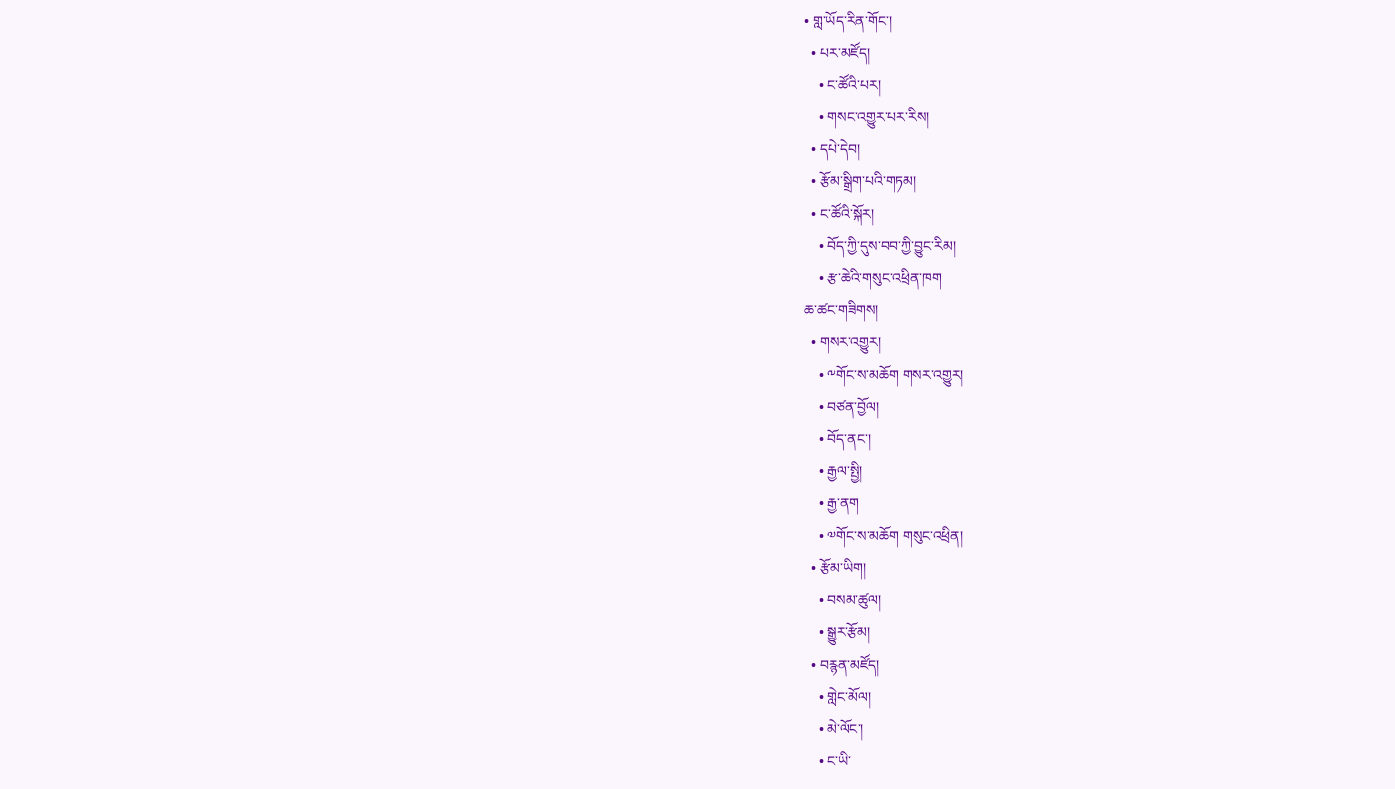• གླ་ཡོད་རིན་གོང་།
  • པར་མཛོད།
    • ང་ཚོའི་པར།
    • གསང་འགྱུར་པར་རིས།
  • དཔེ་དེབ།
  • རྩོམ་སྒྲིག་པའི་གཏམ།
  • ང་ཚོའི་སྐོར།
    • བོད་ཀྱི་དུས་བབ་ཀྱི་བྱུང་རིམ།
    • རྩ་ཆེའི་གསུང་འཕྲིན་ཁག
ཆ་ཚང་གཟིགས།
  • གསར་འགྱུར།
    • ༸གོང་ས་མཆོག གསར་འགྱུར།
    • བཙན་བྱོལ།
    • བོད་ནང་།
    • རྒྱལ་སྤྱི།
    • རྒྱ་ནག
    • ༧གོང་ས་མཆོག གསུང་འཕྲིན།
  • རྩོམ་ཡིག།
    • བསམ་ཚུལ།
    • སྒྱུར་རྩོམ།
  • བརྙན་མཛོད།
    • གླེང་མོལ།
    • མེ་ལོང་།
    • ང་ཡི་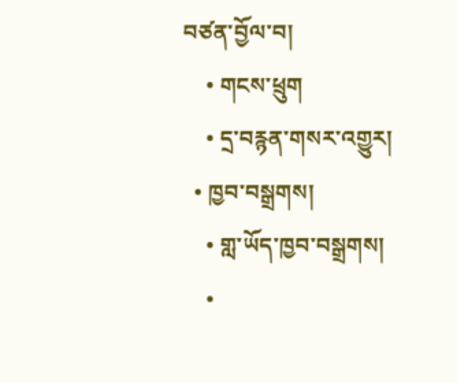བཙན་བྱོལ་བ།
    • གངས་ཕྲུག
    • དྲ་བརྙན་གསར་འགྱུར།
  • ཁྱབ་བསྒྲགས།
    • གླ་ཡོད་ཁྱབ་བསྒྲགས།
    •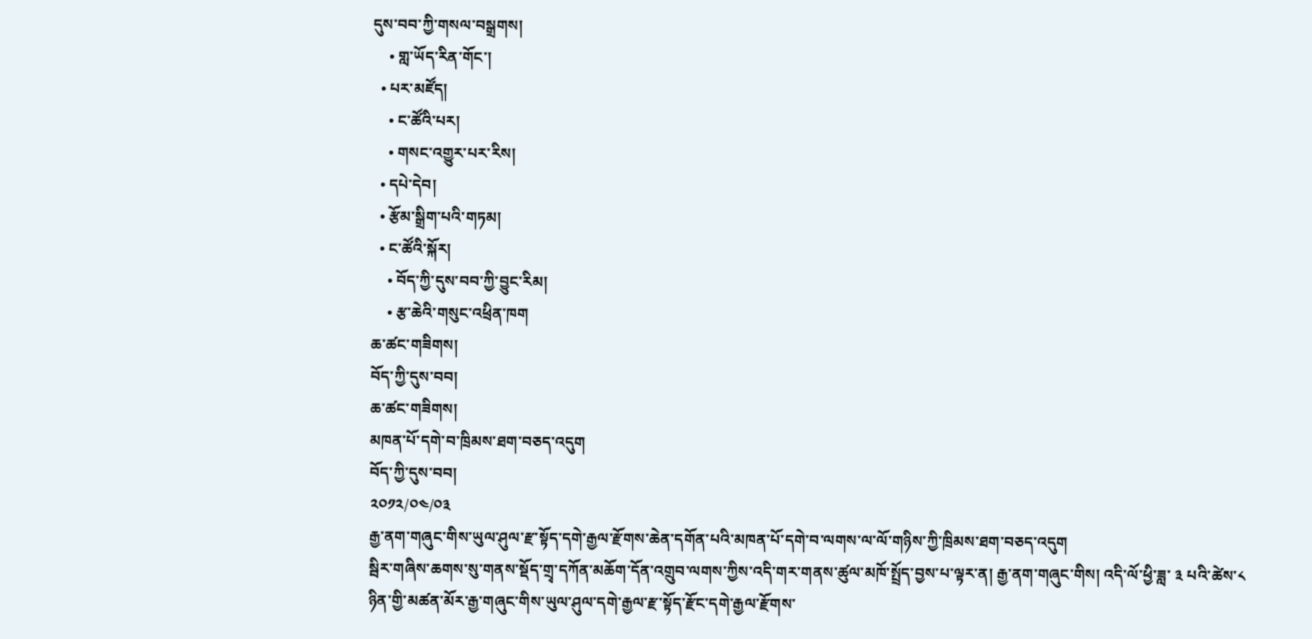དུས་བབ་ཀྱི་གསལ་བསྒྲགས།
    • གླ་ཡོད་རིན་གོང་།
  • པར་མཛོད།
    • ང་ཚོའི་པར།
    • གསང་འགྱུར་པར་རིས།
  • དཔེ་དེབ།
  • རྩོམ་སྒྲིག་པའི་གཏམ།
  • ང་ཚོའི་སྐོར།
    • བོད་ཀྱི་དུས་བབ་ཀྱི་བྱུང་རིམ།
    • རྩ་ཆེའི་གསུང་འཕྲིན་ཁག
ཆ་ཚང་གཟིགས།
བོད་ཀྱི་དུས་བབ།
ཆ་ཚང་གཟིགས།
མཁན་པོ་དགེ་བ་ཁྲིམས་ཐག་བཅད་འདུག
བོད་ཀྱི་དུས་བབ།
༢༠༡༢/༠༤/༠༣
རྒྱ་ནག་གཞུང་གིས་ཡུལ་ཤུལ་རྫ་སྟོད་དགེ་རྒྱལ་རྫོགས་ཆེན་དགོན་པའི་མཁན་པོ་དགེ་བ་ལགས་ལ་ལོ་གཉིས་ཀྱི་ཁྲིམས་ཐག་བཅད་འདུག
སྦིར་གཞིས་ཆགས་སུ་གནས་སྡོད་གྲྭ་དཀོན་མཆོག་དོན་འགྲུབ་ལགས་ཀྱིས་འདི་གར་གནས་ཚུལ་མཁོ་སྤྲོད་བྱས་པ་ལྟར་ན། རྒྱ་ནག་གཞུང་གིས། འདི་ལོ་ཕྱི་ཟླ་ ༣ པའི་ཚེས་༨ ཉིན་གྱི་མཚན་མོར་རྒྱ་གཞུང་གིས་ཡུལ་ཤུལ་དགེ་རྒྱལ་རྫ་སྟོད་རྫོང་དགེ་རྒྱལ་རྫོགས་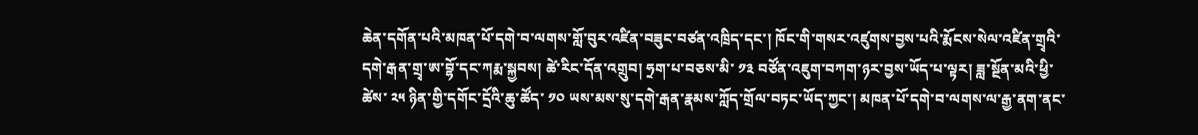ཆེན་དགོན་པའི་མཁན་པོ་དགེ་བ་ལགས་གློ་བུར་འཛིན་བཟུང་བཙན་འཁྲིད་དང་། ཁོང་གི་གསར་འཛུགས་བྱས་པའི་རྨོངས་སེལ་འཛིན་གྲྭའི་དགེ་རྒན་གྲྭ་ཨ་བྷོ་དང་ཀརྨ་སྐྱབས། ཚེ་རིང་དོན་འགྲུབ། ཧྲག་པ་བཅས་མི་ ༡༣ བཙོན་འཇུག་བཀག་ཉར་བྱས་ཡོད་པ་ལྟར། ཟླ་སྔོན་མའི་ཕྱི་ཚེས་ ༢༥ ཉིན་གྱི་དགོང་དྲོའི་ཆུ་ཚོད་ ༡༠ ཡས་མས་སུ་དགེ་རྒན་རྣམས་ཀློད་གྲོལ་བཏང་ཡོད་ཀྱང་། མཁན་པོ་དགེ་བ་ལགས་ལ་རྒྱ་ནག་ནང་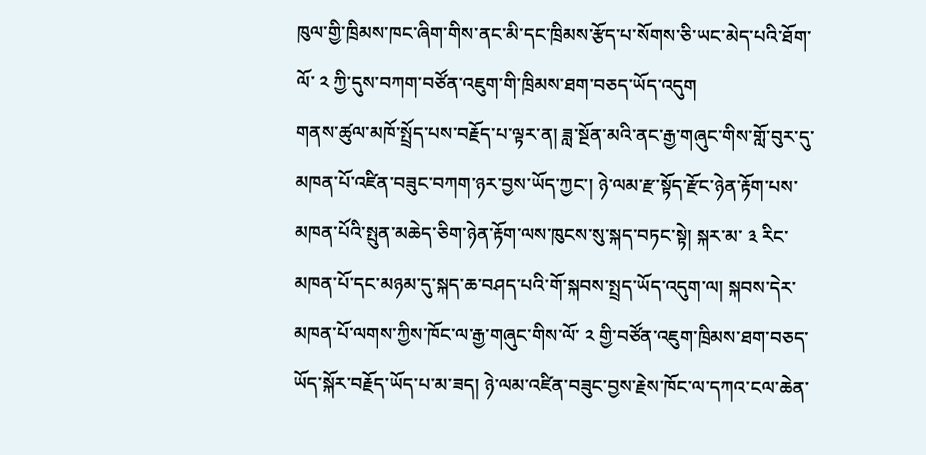ཁུལ་གྱི་ཁྲིམས་ཁང་ཞིག་གིས་ནང་མི་དང་ཁྲིམས་རྩོད་པ་སོགས་ཅི་ཡང་མེད་པའི་ཐོག་ལོ་ ༢ ཀྱི་དུས་བཀག་བཙོན་འཇུག་གི་ཁྲིམས་ཐག་བཅད་ཡོད་འདུག
གནས་ཚུལ་མཁོ་སྤྲོད་པས་བརྗོད་པ་ལྟར་ན། ཟླ་སྔོན་མའི་ནང་རྒྱ་གཞུང་གིས་གློ་བུར་དུ་མཁན་པོ་འཛིན་བཟུང་བཀག་ཉར་བྱས་ཡོད་ཀྱང་། ཉེ་ལམ་རྫ་སྟོད་རྫོང་ཉེན་རྟོག་པས་མཁན་པོའི་སྤུན་མཆེད་ཅིག་ཉེན་རྟོག་ལས་ཁུངས་སུ་སྐད་བཏང་སྟེ། སྐར་མ་ ༣ རིང་མཁན་པོ་དང་མཉམ་དུ་སྐད་ཆ་བཤད་པའི་གོ་སྐབས་སྤྲད་ཡོད་འདུག་ལ། སྐབས་དེར་མཁན་པོ་ལགས་ཀྱིས་ཁོང་ལ་རྒྱ་གཞུང་གིས་ལོ་ ༢ གྱི་བཙོན་འཇུག་ཁྲིམས་ཐག་བཅད་ཡོད་སྐོར་བརྗོད་ཡོད་པ་མ་ཟད། ཉེ་ལམ་འཛིན་བཟུང་བྱས་རྗེས་ཁོང་ལ་དཀའ་ངལ་ཆེན་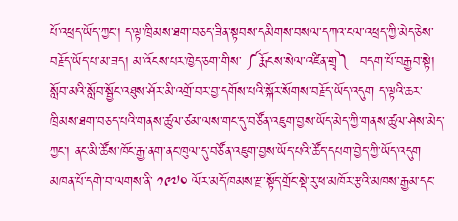པོ་འཕྲད་ཡོད་ཀྱང་། ད་ལྟ་ཁྲིམས་ཐག་བཅད་ཟིན་སྟབས་དམིགས་བསལ་དཀའ་ངལ་འཕྲད་ཀྱི་མེད་ཅེས་བརྗོད་ཡོད་པ་མ་ཟད། མ་འོངས་པར་ཁྱེད་ཅག་གིས་ ༼རྨོངས་སེལ་འཛིན་གྲྭ༽  བདག་པོ་བརྒྱབ་སྟེ། སློབ་མའི་སློབ་སྦྱོང་འཐུས་ཤོར་མི་འགྲོ་བར་བྱ་དགོས་པའི་སྐོར་སོགས་བརྗོད་ཡོད་འདུག ད་ལྟའི་ཆར་ཁྲིམས་ཐག་བཅད་པའི་གནས་ཚུལ་ཙམ་ལས་གང་དུ་བཙོན་འཇུག་བྱས་ཡོད་མེད་ཀྱི་གནས་ཚུལ་ཤེས་མེད་ཀྱང་། ནང་མི་ཚོས་ཁོང་རྒྱ་ནག་ནང་ཁུལ་དུ་བཙོན་འཇུག་བྱས་ཡོད་པའི་ཚོད་དཔག་བྱེད་ཀྱི་ཡོད་འདུག
མཁན་པོ་དགེ་བ་ལགས་ནི་ ༡༩༧༠ ལོར་མདོ་ཁམས་རྫ་སྟོད་གྲོང་སྡེ་རུ་ཕ་མཁོར་རྩའི་མཁས་རྒྱམ་དང་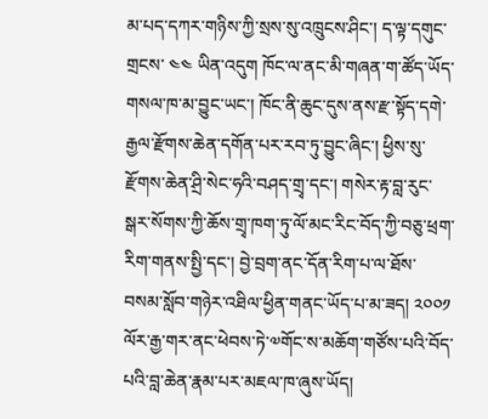མ་པད་དཀར་གཉིས་ཀྱི་སྲས་སུ་འཁྲུངས་ཤིང་། ད་ལྟ་དགུང་གྲངས་ ༤༤ ཡིན་འདུག ཁོང་ལ་ནང་མི་གཞན་ག་ཚོད་ཡོད་གསལ་ཁ་མ་བྱུང་ཡང་། ཁོང་ནི་ཆུང་དུས་ནས་རྫ་སྟོད་དགེ་རྒྱལ་རྫོགས་ཆེན་དགོན་པར་རབ་ཏུ་བྱུང་ཞིང་། ཕྱིས་སུ་རྫོགས་ཆེན་ཤྲི་སེང་ཧའི་བཤད་གྲྭ་དང་། གསེར་རྟ་བླ་རུང་སྒར་སོགས་ཀྱི་ཆོས་གྲྭ་ཁག་ཏུ་ལོ་མང་རིང་བོད་ཀྱི་བཅུ་ཕྲག་རིག་གནས་སྤྱི་དང་། བྱེ་བྲག་ནང་དོན་རིག་པ་ལ་ཐོས་བསམ་སློབ་གཉེར་འཐིལ་ཕྱིན་གནང་ཡོད་པ་མ་ཟད། ༢༠༠༡ ལོར་རྒྱ་གར་ནང་ཕེབས་ཏེ་༧གོང་ས་མཆོག་གཙོས་པའི་བོད་པའི་བླ་ཆེན་རྣམ་པར་མཇལ་ཁ་ཞུས་ཡོད།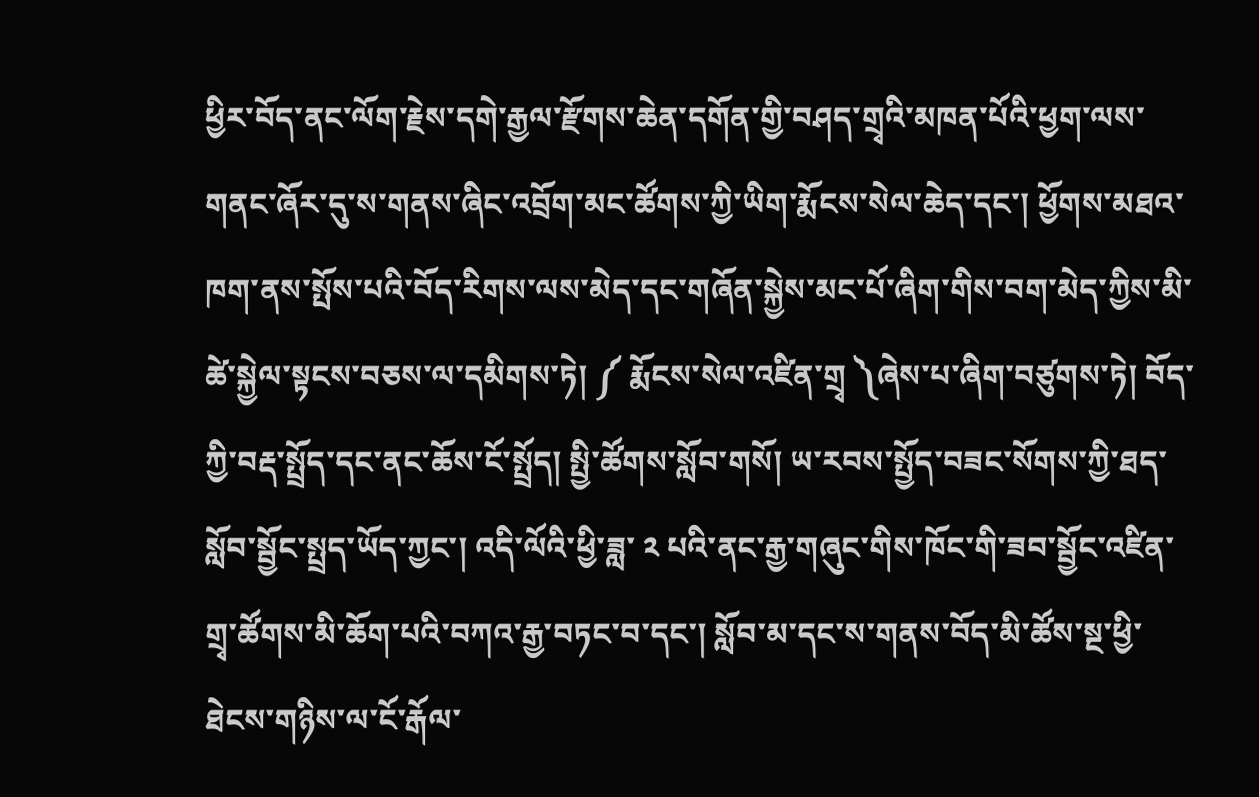ཕྱིར་བོད་ནང་ལོག་རྗེས་དགེ་རྒྱལ་རྫོགས་ཆེན་དགོན་གྱི་བཤད་གྲྭའི་མཁན་པོའི་ཕྱག་ལས་གནང་ཞོར་དུ་ས་གནས་ཞིང་འབྲོག་མང་ཚོགས་ཀྱི་ཡིག་རྨོངས་སེལ་ཆེད་དང་། ཕྱོགས་མཐའ་ཁག་ནས་སྤོས་པའི་བོད་རིགས་ལས་མེད་དང་གཞོན་སྐྱེས་མང་པོ་ཞིག་གིས་བག་མེད་ཀྱིས་མི་ཚེ་སྐྱེལ་སྟངས་བཅས་ལ་དམིགས་ཏེ། ༼ རྨོངས་སེལ་འཛིན་གྲྭ ༽ཞེས་པ་ཞིག་བཙུགས་ཏེ། བོད་ཀྱི་བརྡ་སྤྲོད་དང་ནང་ཆོས་ངོ་སྤྲོད། སྤྱི་ཚོགས་སློབ་གསོ། ཡ་རབས་སྤྱོད་བཟང་སོགས་ཀྱི་ཐད་སློབ་སྦྱོང་སྤྲད་ཡོད་ཀྱང་། འདི་ལོའི་ཕྱི་ཟླ་ ༢ པའི་ནང་རྒྱ་གཞུང་གིས་ཁོང་གི་ཟབ་སྦྱོང་འཛིན་གྲྭ་ཚོགས་མི་ཆོག་པའི་བཀའ་རྒྱ་བཏང་བ་དང་། སློབ་མ་དང་ས་གནས་བོད་མི་ཚོས་སྔ་ཕྱི་ཐེངས་གཉིས་ལ་ངོ་རྒོལ་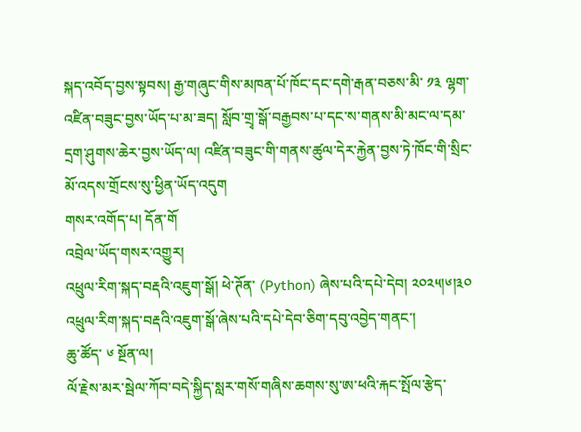སྐད་འབོད་བྱས་སྟབས། རྒྱ་གཞུང་གིས་མཁན་པོ་ཁོང་དང་དགེ་རྒན་བཅས་མི་ ༡༣ ལྷག་འཛིན་བཟུང་བྱས་ཡོད་པ་མ་ཟད། སློབ་གྲྭ་སྒོ་བརྒྱབས་པ་དང་ས་གནས་མི་མང་ལ་དམ་དྲག་ཤུགས་ཆེར་བྱས་ཡོད་ལ། འཛིན་བཟུང་གི་གནས་ཚུལ་དེར་རྐྱེན་བྱས་ཏེ་ཁོང་གི་སྲིང་མོ་འདས་གྲོངས་སུ་ཕྱིན་ཡོད་འདུག
གསར་འགོད་པ། དོན་གོ
འབྲེལ་ཡོད་གསར་འགྱུར།
འཕྲུལ་རིག་སྐད་བརྡའི་འཇུག་སྒོ། ཕེ་ཊོན་ (Python) ཞེས་པའི་དཔེ་དེབ། ༢༠༢༥།༦།༣༠
འཕྲུལ་རིག་སྐད་བརྡའི་འཇུག་སྒོ་ཞེས་པའི་དཔེ་དེབ་ཅིག་དབུ་འབྱེད་གནང་།
ཆུ་ཚོད་ ༦ སྔོན་ལ།
ལོ་རྗེས་མར་སྦེལ་ཀོབ་བདེ་སྐྱིད་སླར་གསོ་གཞིས་ཆགས་སུ་ཨ་ཕའི་རྐང་སྤོལ་རྩེད་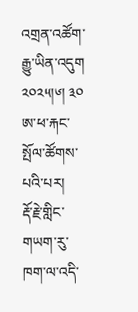འགྲན་འཚོག་རྒྱུ་ཡིན་འདུག ༢༠༢༥།༦། ༣༠ ཨ་ཕ་རྐང་སྤོལ་ཚོགས་པའི་པར།
རྡོ་རྗེ་གླིང་གཡག་རུ་ཁག་ལ་འདི་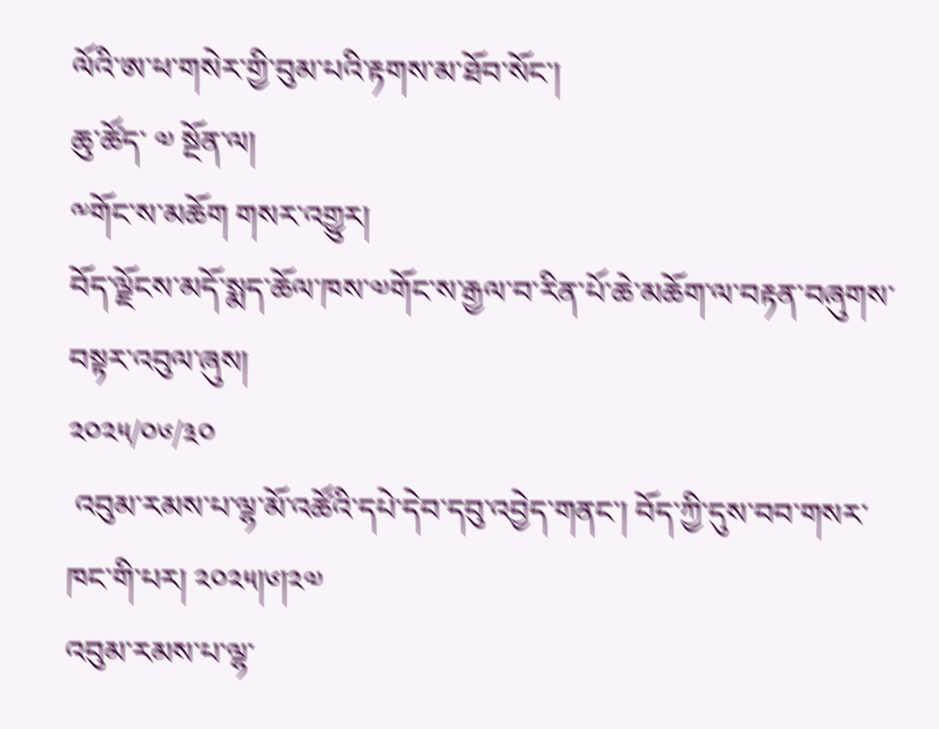ལོའི་ཨ་ཕ་གསེར་གྱི་བུམ་པའི་རྟགས་མ་ཐོབ་སོང་།
ཆུ་ཚོད་ ༧ སྔོན་ལ།
༸གོང་ས་མཆོག གསར་འགྱུར།
བོད་ལྗོངས་མདོ་སྨད་ཆོལ་ཁས་༧གོང་ས་རྒྱལ་བ་རིན་པོ་ཆེ་མཆོག་ལ་བརྟན་བཞུགས་བསྟར་འབུལ་ཞུས།
༢༠༢༥/༠༦/༣༠
 འབུམ་རམས་པ་ལྷ་མོ་འཚོའི་དཔེ་དེབ་དབུ་འབྱེད་གནང་། བོད་ཀྱི་དུས་བབ་གསར་ཁང་གི་པར། ༢༠༢༥།༦།༢༧
འབུམ་རམས་པ་ལྷ་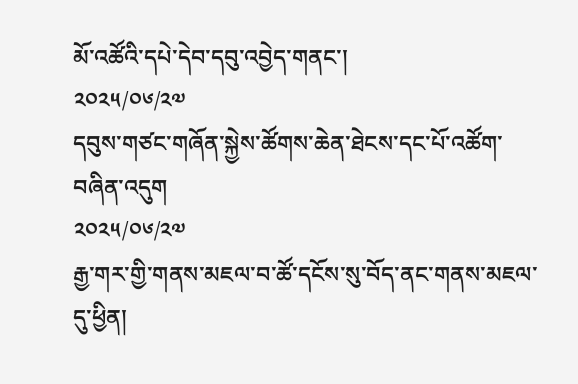མོ་འཚོའི་དཔེ་དེབ་དབུ་འབྱེད་གནང་།
༢༠༢༥/༠༦/༢༧
དབུས་གཙང་གཞོན་སྐྱེས་ཚོགས་ཆེན་ཐེངས་དང་པོ་འཚོག་བཞིན་འདུག
༢༠༢༥/༠༦/༢༧
རྒྱ་གར་གྱི་གནས་མཇལ་བ་ཚོ་དངོས་སུ་བོད་ནང་གནས་མཇལ་དུ་ཕྱིན།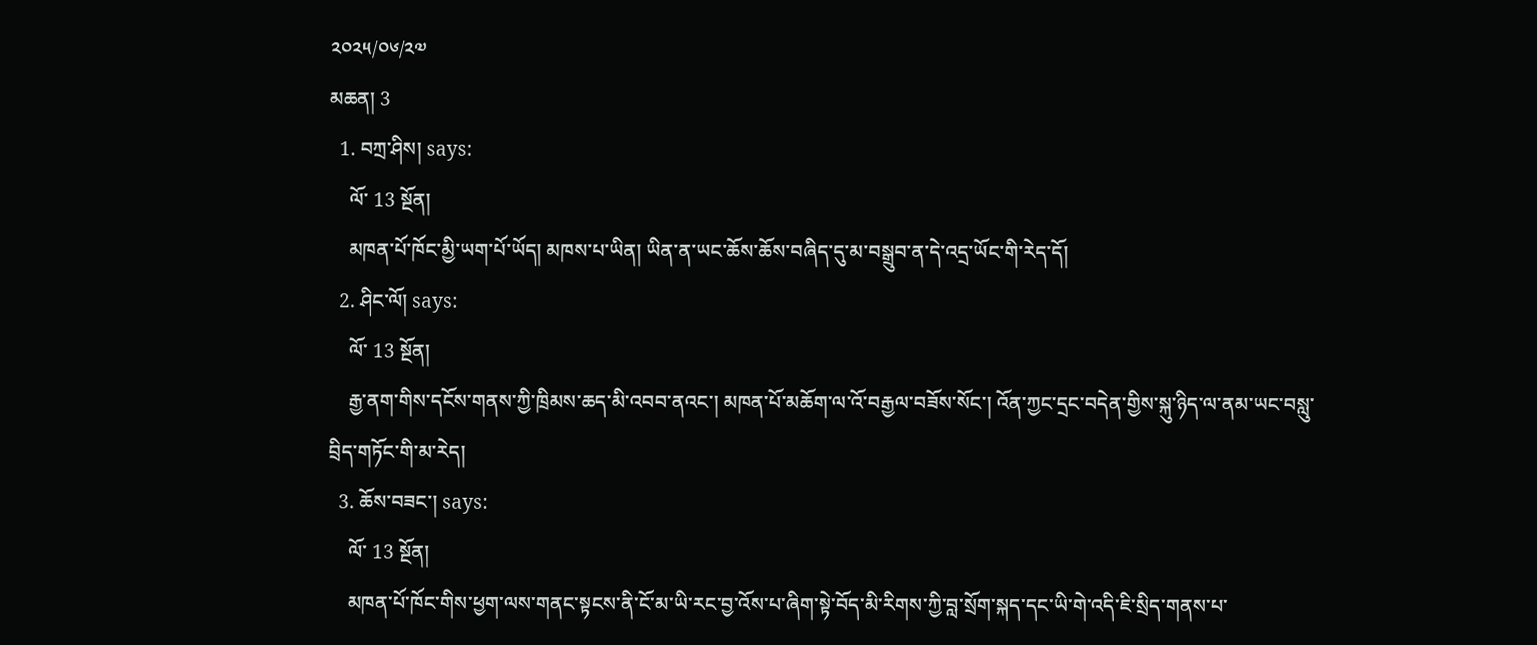༢༠༢༥/༠༦/༢༧
མཆན། 3
  1. བཀྲ་ཤིས། says:
    ལོ་ 13 སྔོན།
    མཁན་པོ་ཁོང་མྱི་ཡག་པོ་ཡོད། མཁས་པ་ཡིན། ཡིན་ན་ཡང་ཆོས་ཆོས་བཞིད་དུ་མ་བསྒྲུབ་ན་དེ་འདྲ་ཡོང་གི་རེད་དོ།
  2. ཤིང་ལོ། says:
    ལོ་ 13 སྔོན།
    རྒྱ་ནག་གིས་དངོས་གནས་ཀྱི་ཁྲིམས་ཆད་མི་འབབ་ནའང་། མཁན་པོ་མཆོག་ལ་འོ་བརྒྱལ་བཟོས་སོང་། འོན་ཀྱང་དྲང་བདེན་གྱིས་སྐུ་ཉིད་ལ་ནམ་ཡང་བསླུ་བྲིད་གཏོང་གི་མ་རེད།
  3. ཆོས་བཟང་། says:
    ལོ་ 13 སྔོན།
    མཁན་པོ་ཁོང་གིས་ཕྱག་ལས་གནང་སྟངས་ནི་ངོ་མ་ཡི་རང་བྱ་འོས་པ་ཞིག་སྟེ་བོད་མི་རིགས་ཀྱི་བླ་སྲོག་སྐད་དང་ཡི་གེ་འདི་ཇི་སྲིད་གནས་པ་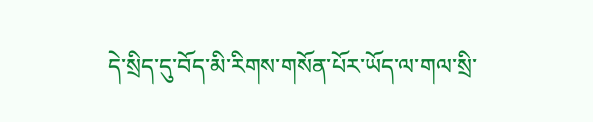དེ་སྲིད་དུ་བོད་མི་རིགས་གསོན་པོར་ཡོད་ལ་གལ་སྲི་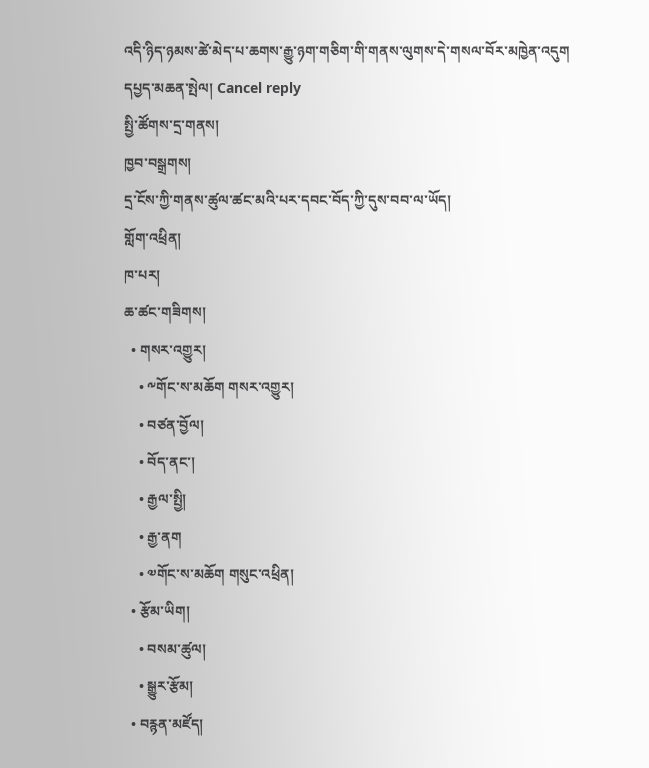འདི་ཉིད་ཉམས་ཚེ་མེད་པ་ཆགས་རྒྱུ་ཉག་གཅིག་གི་གནས་ལུགས་དེ་གསལ་བོར་མཁྱེན་འདུག
དཔྱད་མཆན་སྤེལ། Cancel reply
སྤྱི་ཚོགས་དྲ་གནས།
ཁྱབ་བསྒྲགས།
དྲ་ངོས་ཀྱི་གནས་ཚུལ་ཚང་མའི་པར་དབང་བོད་ཀྱི་དུས་བབ་ལ་ཡོད།
གློག་འཕྲིན།
ཁ་པར།
ཆ་ཚང་གཟིགས།
  • གསར་འགྱུར།
    • ༸གོང་ས་མཆོག གསར་འགྱུར།
    • བཙན་བྱོལ།
    • བོད་ནང་།
    • རྒྱལ་སྤྱི།
    • རྒྱ་ནག
    • ༧གོང་ས་མཆོག གསུང་འཕྲིན།
  • རྩོམ་ཡིག།
    • བསམ་ཚུལ།
    • སྒྱུར་རྩོམ།
  • བརྙན་མཛོད།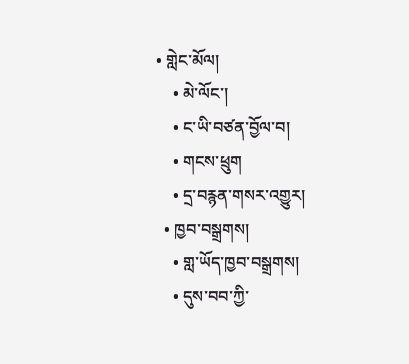• གླེང་མོལ།
    • མེ་ལོང་།
    • ང་ཡི་བཙན་བྱོལ་བ།
    • གངས་ཕྲུག
    • དྲ་བརྙན་གསར་འགྱུར།
  • ཁྱབ་བསྒྲགས།
    • གླ་ཡོད་ཁྱབ་བསྒྲགས།
    • དུས་བབ་ཀྱི་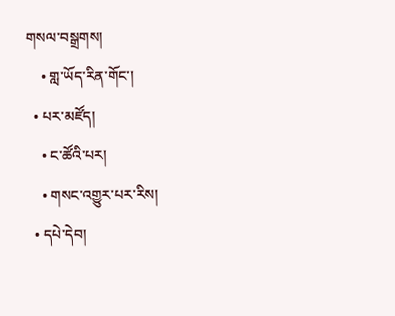གསལ་བསྒྲགས།
    • གླ་ཡོད་རིན་གོང་།
  • པར་མཛོད།
    • ང་ཚོའི་པར།
    • གསང་འགྱུར་པར་རིས།
  • དཔེ་དེབ།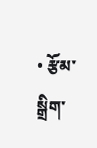• རྩོམ་སྒྲིག་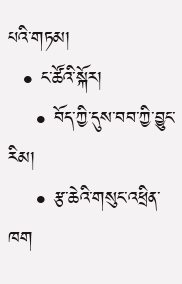པའི་གཏམ།
  • ང་ཚོའི་སྐོར།
    • བོད་ཀྱི་དུས་བབ་ཀྱི་བྱུང་རིམ།
    • རྩ་ཆེའི་གསུང་འཕྲིན་ཁག